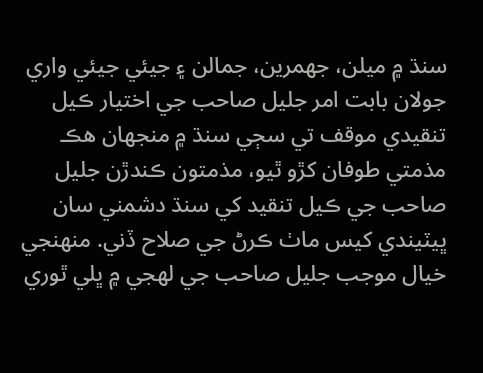سنڌ ۾ ميلن، جهمرين، جمالن ۽ جيئي جيئي واري جولان بابت امر جليل صاحب جي اختيار ڪيل تنقيدي موقف تي سڄي سنڌ ۾ منجهان هڪ مذمتي طوفان کڙو ٿيو، مذمتون ڪندڙن جليل صاحب جي ڪيل تنقيد کي سنڌ دشمني سان ڀيٽيندي کيس ماٺ ڪرڻ جي صلاح ڏني. منهنجي خيال موجب جليل صاحب جي لهجي ۾ ڀلي ٿوري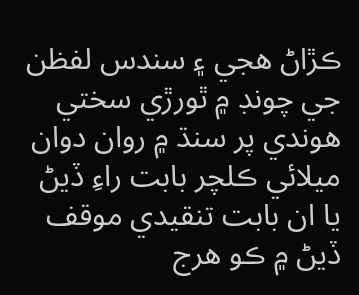ڪڙاڻ هجي ۽ سندس لفظن جي چونڊ ۾ ٿورڙي سختي هوندي پر سنڌ ۾ روان دوان ميلائي ڪلچر بابت راءِ ڏيڻ يا ان بابت تنقيدي موقف ڏيڻ ۾ ڪو هرج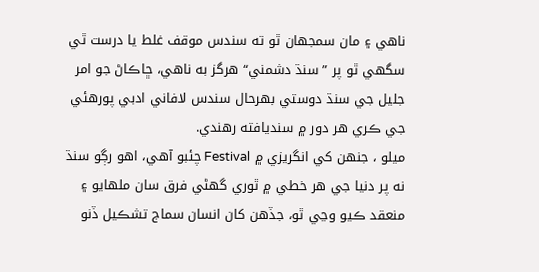ناهي ۽ مان سمجهان ٿو ته سندس موقف غلط يا درست ٿي سگهي ٿو پر ”سنڌ دشمني“ هرگز به ناهي، ڇاڪاڻ جو امر جليل جي سنڌ دوستي بهرحال سندس لافاني ادبي پورهئي جي ڪري هر دور ۾ سنديافته رهندي.
ميلو ، جنهن کي انگريزي ۾ Festival چئبو آهي، اهو رڳو سنڌ نه پر دنيا جي هر خطي ۾ ٿوري گهڻي فرق سان ملهايو ۽ منعقد ڪيو وڃي ٿو، جڏهن کان انسان سماج تشڪيل ڏنو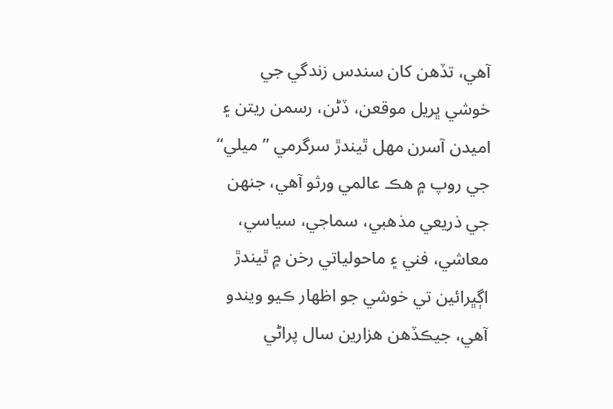آهي، تڏهن کان سندس زندگي جي خوشي ڀريل موقعن، ڏڻن، رسمن ريتن ۽ اميدن آسرن مهل ٿيندڙ سرگرمي ”ميلي“ جي روپ ۾ هڪ عالمي ورثو آهي، جنهن جي ذريعي مذهبي، سماجي، سياسي، معاشي، فني ۽ ماحولياتي رخن ۾ ٿيندڙ اڳڀرائين تي خوشي جو اظهار ڪيو ويندو آهي، جيڪڏهن هزارين سال پراڻي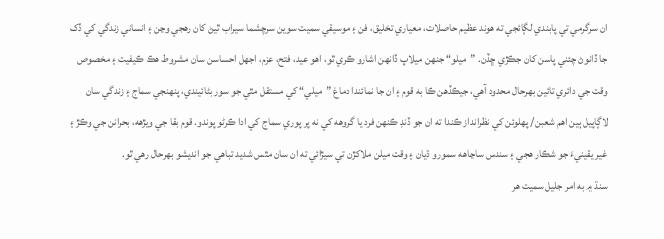ان سرگرمي تي پابندي لڳائجي ته هوند عظيم حاصلات، معياري تخليق، فن ۽ موسيقي سميت سوين سرچشما سيراب ٿيڻ کان رهجي وڃن ۽ انساني زندگي کي ڏک جا ڏانوڻ چئني پاسن کان جڪڙي ڇڏن. ”ميلو“ جنهن ميلاپ ڏانهن اشارو ڪري ٿو، اهو عيد، فتح، عزم، اجهل احساسن سان مشروط هڪ ڪيفيت ۽ مخصوص وقت جي دائري تائين بهرحال محدود آهي، جيڪڏهن ڪا به قوم ۽ ان جا نمائندا دماغ ”ميلي“ کي مستقل مٿي جو سور بڻائيندي، پنهنجي سماج ۽ زندگي سان لاڳاپيل ٻين اهم شعبن/ پهلوئن کي نظرانداز ڪندا ته ان جو ڏنڊ ڪنهن فرد يا گروهه کي نه پر پوري سماج کي ادا ڪرڻو پوندو. قوم بقا جي ويڙهه، بحرانن جي وڪڙ ۽ غير يقينيءَ جو شڪار هجي ۽ سندس ساڃاهه سمورو ڌيان ۽ وقت ميلن ملاکڙن تي سيڙائي ته ان سان مٿس شديد تباهي جو انديشو بهرحال رهي ٿو.
سنڌ ۾ به امر جليل سميت هر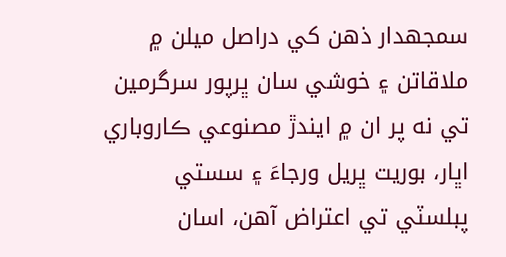سمجهدار ذهن کي دراصل ميلن ۾ ملاقاتن ۽ خوشي سان ڀرپور سرگرمين تي نه پر ان ۾ ايندڙ مصنوعي ڪاروباري اڀار، بوريت ڀريل ورجاءَ ۽ سستي پبلسٽي تي اعتراض آهن، اسان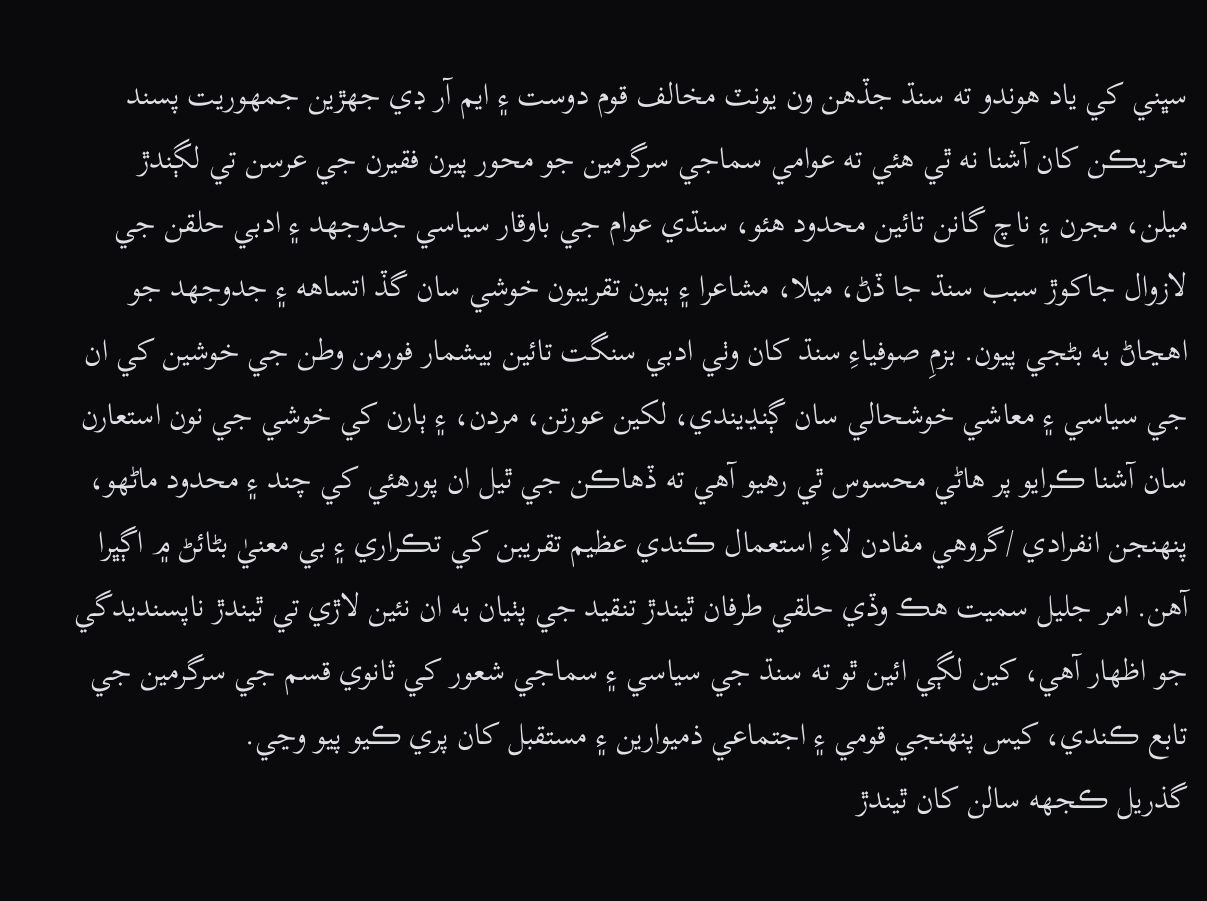سڀني کي ياد هوندو ته سنڌ جڏهن ون يونٽ مخالف قوم دوست ۽ ايم آر ڊي جهڙين جمهوريت پسند تحريڪن کان آشنا نه ٿي هئي ته عوامي سماجي سرگرمين جو محور پيرن فقيرن جي عرسن تي لڳندڙ ميلن، مجرن ۽ ناچ گانن تائين محدود هئو، سنڌي عوام جي باوقار سياسي جدوجهد ۽ ادبي حلقن جي لازوال جاکوڙ سبب سنڌ جا ڏڻ، ميلا، مشاعرا ۽ ٻيون تقريبون خوشي سان گڏ اتساهه ۽ جدوجهد جو اهڃاڻ به بڻجي پيون. بزمِ صوفياءِ سنڌ کان وٺي ادبي سنگت تائين بيشمار فورمن وطن جي خوشين کي ان جي سياسي ۽ معاشي خوشحالي سان ڳنڍيندي، لکين عورتن، مردن، ۽ ٻارن کي خوشي جي نون استعارن سان آشنا ڪرايو پر هاڻي محسوس ٿي رهيو آهي ته ڏهاڪن جي ٿيل ان پورهئي کي چند ۽ محدود ماڻهو، پنهنجن انفرادي /گروهي مفادن لاءِ استعمال ڪندي عظيم تقريبن کي تڪراري ۽ بي معنيٰ بڻائڻ ۾ اڳڀرا آهن. امر جليل سميت هڪ وڏي حلقي طرفان ٿيندڙ تنقيد جي پٺيان به ان نئين لاڙي تي ٿيندڙ ناپسنديدگي جو اظهار آهي، کين لڳي ائين ٿو ته سنڌ جي سياسي ۽ سماجي شعور کي ثانوي قسم جي سرگرمين جي تابع ڪندي، کيس پنهنجي قومي ۽ اجتماعي ذميوارين ۽ مستقبل کان پري ڪيو پيو وڃي.
گذريل ڪجهه سالن کان ٿيندڙ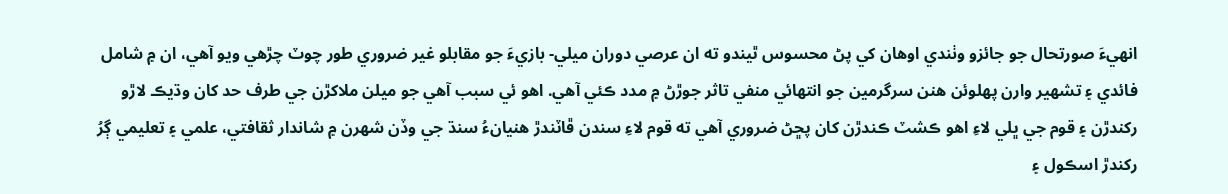انهيءَ صورتحال جو جائزو وٺندي اوهان کي پڻ محسوس ٿيندو ته ان عرصي دوران ميلي- بازيءَ جو مقابلو غير ضروري طور چوٽ چڙهي ويو آهي، ان ۾ شامل فائدي ۽ تشهير وارن پهلوئن هنن سرگرمين جو انتهائي منفي تاثر جوڙڻ ۾ مدد ڪئي آهي. اهو ئي سبب آهي جو ميلن ملاکڙن جي طرف حد کان وڌيڪ لاڙو رکندڙن ۽ قوم جي ڀلي لاءِ اهو ڪشٽ ڪندڙن کان پڇڻ ضروري آهي ته قوم لاءِ سندن ڦاٽندڙ هنيانءُ سنڌ جي وڏن شهرن ۾ شاندار ثقافتي، علمي ۽ تعليمي ڳرُ رکندڙ اسڪول ۽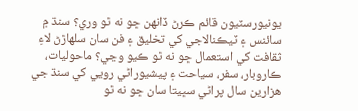يونيورسٽيون قائم ڪرڻ ڏانهن ڇو نه ٿو وري؟ سنڌ ۾ سائنس ۽ ٽيڪنالاجي کي تخليق ۽ فن سان سلهاڙڻ لاءِ ثقافت کي استعمال ڇو نه ٿو ڪيو وڃي؟ ماحوليات، ڪاروبار، سفر، سياحت ۽ پيشيوراڻي رويي کي سنڌ جي هزارين سال پراڻي سڀيتا سان ڇو نه ٿو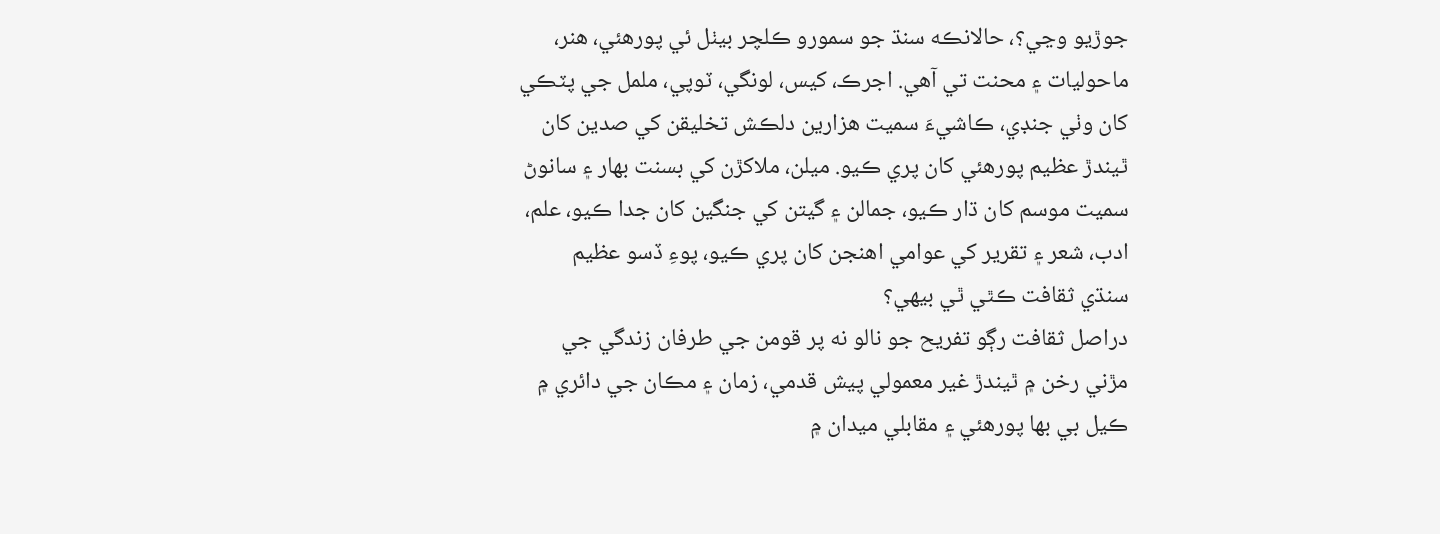جوڙيو وڃي؟، حالانڪه سنڌ جو سمورو ڪلچر بيٺل ئي پورهئي، هنر، ماحوليات ۽ محنت تي آهي. اجرڪ، کيس، لونگي، ٽوپي، ململ جي پٽڪي کان وٺي جنڊي، ڪاشيءَ سميت هزارين دلڪش تخليقن کي صدين کان ٿيندڙ عظيم پورهئي کان پري ڪيو. ميلن، ملاکڙن کي بسنت بهار ۽ سانوڻ سميت موسم کان ڌار ڪيو، جمالن ۽ گيتن کي جنگين کان جدا ڪيو، علم، ادب، شعر ۽ تقرير کي عوامي اهنجن کان پري ڪيو، پوءِ ڏسو عظيم سنڌي ثقافت ڪٿي ٿي بيهي؟
دراصل ثقافت رڳو تفريح جو نالو نه پر قومن جي طرفان زندگي جي مڙني رخن ۾ ٿيندڙ غير معمولي پيش قدمي، زمان ۽ مڪان جي دائري ۾ ڪيل بي بها پورهئي ۽ مقابلي ميدان ۾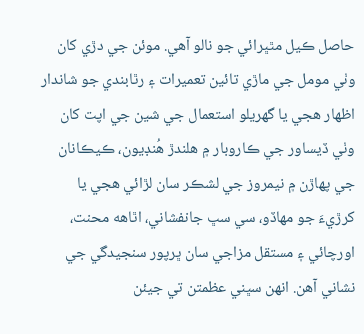حاصل ڪيل مٿڀرائي جو نالو آهي. موئن جي دڙي کان وٺي مومل جي ماڙي تائين تعميرات ۽ رٿابندي جو شاندار اظهار هجي يا گهريلو استعمال جي شين جي اپت کان وٺي ڏيساور جي ڪاروبار ۾ هلندڙ هُنڊيون، ڪيڪانان جي پهاڙن ۾ نيمروز جي لشڪر سان لڙائي هجي يا کرڙيءَ جو مهاڏو، سي سڀ جانفشاني، اٿاهه محنت، اورچائي ۽ مستقل مزاجي سان ڀرپور سنجيدگي جي نشاني آهن. انهن سڀني عظمتن تي جيئن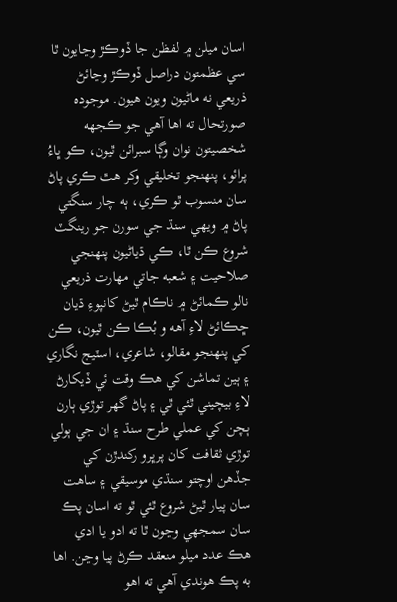اسان ميلن ۾ لفظن جا ڏوڪڙ وڃايون ٿا سي عظمتون دراصل ڏوڪڙ وڃائڻ ذريعي نه ماڻيون ويون هيون. موجوده صورتحال ته اها آهي جو ڪجهه شخصيتون نوان وڳا سبرائن ٿيون، ڪو ڀاءُ پرائو، پنهنجو تخليقي وکر هٿ ڪري پاڻ سان منسوب ٿو ڪري، ٻه چار سنگتي پاڻ ۾ ويهي سنڌ جي سورن جو رينگٽ شروع ڪن ٿا، ڪي ڌياڻيون پنهنجي صلاحيت ۽ شعبه جاتي مهارت ذريعي نالو ڪمائڻ ۾ ناڪام ٿيڻ کانپوءِ ڌيان ڇڪائڻ لاءِ آهه و بُڪا ڪن ٿيون، ڪن کي پنهنجو مقالو، شاعري، اسٽيج نگاري ۽ ٻين تماشن کي هڪ وقت ئي ڏيکارڻ لاءِ بيچيني ٿئي ٿي ۽ پاڻ گهر توڙي ٻارن ٻچن کي عملي طرح سنڌ ۽ ان جي ٻولي توڙي ثقافت کان پرڀرو رکندڙن کي جڏهن اوچتو سنڌي موسيقي ۽ ساهت سان پيار ٿيڻ شروع ٿئي ٿو ته اسان پڪ سان سمجهي وڃون ٿا ته ادو يا ادي هڪ عدد ميلو منعقد ڪرڻ پيا وڃن. اها به پڪ هوندي آهي ته اهو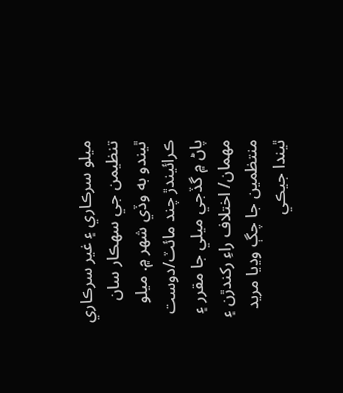ميلو سرڪاري ۽ غير سرڪاري تنظيمن جي سهڪار سان ٿيندو به وڏي شهر ۾. ميلو ڪرائيندڙ چند مائٽ/دوست پاڻ ۾ گڏجي ميلي جا مقرر ۽ مهمان/ اختلاف راءِ رکندڙن ۽ منتظمين جا چڳ وڍيا مريد ٿيندا جيڪي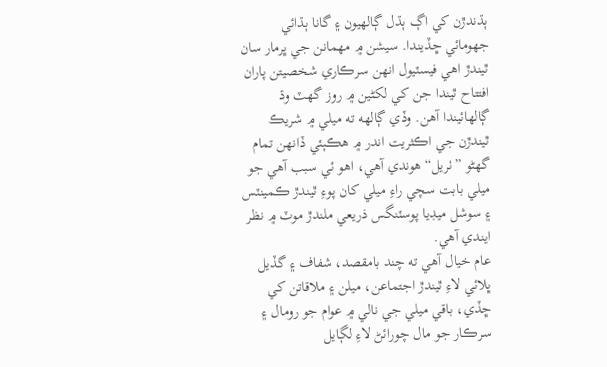ٻڌندڙن کي اڳ ٻڌل ڳالهيون ۽ گانا ٻڌائي جهومائي ڇڏيندا. سيشن ۾ مهمانن جي ڀرمار سان ٿيندڙ اهي فيسٽيول انهن سرڪاري شخصيتن پاران افتتاح ٿيندا جن کي لکڻين ۾ روز گهٽ وڌ ڳالهائيندا آهن. وڏي ڳالهه ته ميلي ۾ شريڪ ٿيندڙن جي اڪثريت اندر ۾ هڪٻئي ڏانهن تمام گهڻو ”ٺريل“ هوندي آهي، اهو ئي سبب آهي جو ميلي بابت سچي راءِ ميلي کان پوءِ ٿيندڙ ڪمينٽس ۽ سوشل ميڊيا پوسٽنگس ذريعي ملندڙ موٽ ۾ نظر ايندي آهي.
عام خيال آهي ته چند بامقصد، شفاف ۽ گڏيل ڀلائي لاءِ ٿيندڙ اجتماعن، ميلن ۽ ملاقاتن کي ڇڏي، باقي ميلي جي نالي ۾ عوام جو رومال ۽ سرڪار جو مال چورائڻ لاءِ لڳايل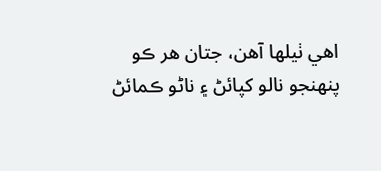اهي ٺيلها آهن، جتان هر ڪو پنهنجو نالو کپائڻ ۽ ناڻو ڪمائڻ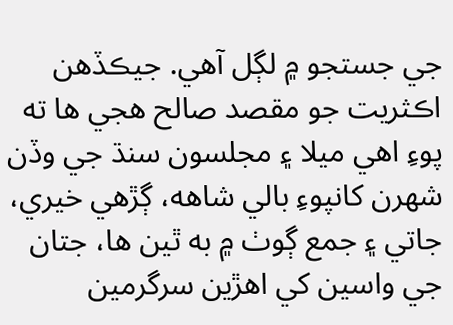جي جستجو ۾ لڳل آهي. جيڪڏهن اڪثريت جو مقصد صالح هجي ها ته پوءِ اهي ميلا ۽ مجلسون سنڌ جي وڏن شهرن کانپوءِ بالي شاهه، ڳڙهي خيري، جاتي ۽ جمع ڳوٺ ۾ به ٿين ها، جتان جي واسين کي اهڙين سرگرمين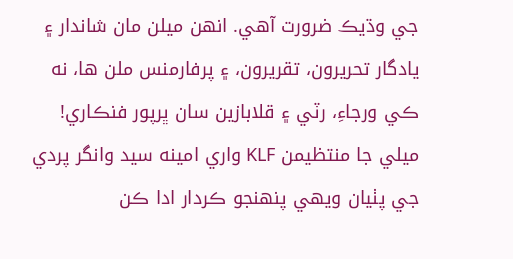جي وڌيڪ ضرورت آهي. انهن ميلن مان شاندار ۽ يادگار تحريرون، تقريرون، ۽ پرفارمنس ملن ها، نه ڪي ورجاءِ، رٽي ۽ قلابازين سان ڀرپور فنڪاري! ميلي جا منتظيمن KLF واري امينه سيد وانگر پردي جي پٺيان ويهي پنهنجو ڪردار ادا ڪن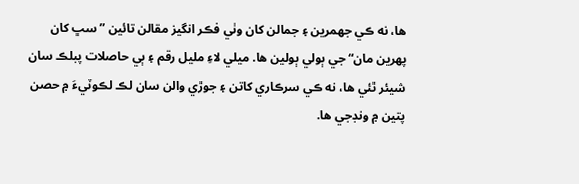ها، نه ڪي جهمرين ۽ جمالن کان وٺي فڪر انگيز مقالن تائين ”سڀ کان پهرين مان“ جي ٻولي ٻولين ها. ميلي لاءِ مليل رقم ۽ ٻي حاصلات پبلڪ سان شيئر ٿئي ها، نه ڪي سرڪاري کاتن ۽ جوڙي والن سان لڪ لڪوٽيءَ ۾ حصن پتين ۾ ونڊجي ها.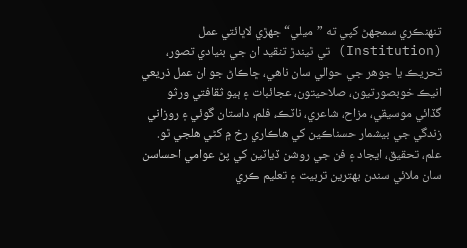تنهنڪري سمجهڻ کپي ته ”ميلي“ جهڙي لاڀائتي عمل (Institution) تي ٿيندڙ تنقيد ان جي بنيادي تصور، تحريڪ يا جوهر جي حوالي سان ناهي، ڇاڪاڻ جو ان عمل ذريعي انيڪ خوبصورتيون، صلاحيتون، عجائبات ۽ ٻيو ثقافتي ورثو گڏائي موسيقي، مزاح، شاعري، ناٽڪ، فلم، داستان گوئي ۽ روزاني زندگي جي بيشمار حسناڪين کي هاڪاري رخ ۾ کڻي هلجي ٿو. علم، تحقيق، ايجاد ۽ فن جي روشن ڏياٽين کي پڻ عوامي احساسن سان ملائي سندن بهترين تربيت ۽ تعليم ڪري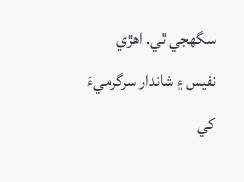سگهجي ٿي. اهڙي نفيس ۽ شاندار سرگرميءَ کي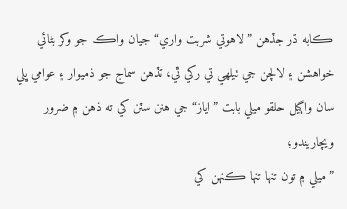ڪابه ڌر جڏهن ”لاهوتي شربت واري“ جيان واڪ جو وکر بڻائي خواهشن ۽ لالچن جي ٺيلهي تي رکي ٿي، تڏهن سماج جو ذميوار ۽ عوامي ڀلي سان واڳيل حلقو ميلي بابت ”اياز“ جي هنن سٽن کي ته ذهن ۾ ضرور ويچاريندو؛
”ميلي ۾ تون تنها تنها ڪنهن کي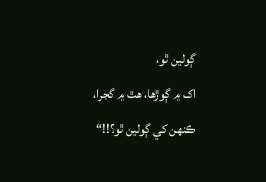ڳولين ٿو،
اک ۾ ڳوڙها، هٿ ۾ گجرا، ڪنهن کي ڳولين ٿو؟!!“